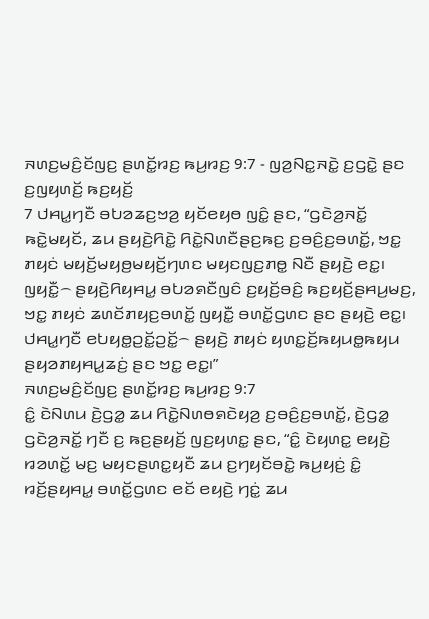ꤏꤛꤢ꤬ꤗꤢꤨ꤬ꤢꤩꤜꤢ꤬ ꤔꤛꤢꤩ꤭ꤙꤢ꤬ ꤒꤣ꤬ꤙꤢ꤬ 9:7 - ꤜꤤ꤬ꤡꤢ꤭ꤏꤢꤧ꤭ ꤢ꤬ꤞꤢꤧ꤭ ꤔꤢ ꤢ꤬ꤜꤟꤛꤢꤩ꤬ ꤒꤢ꤬ꤟꤢꤩ꤬
7 ꤓꤌꤣ꤭ꤚꤢꤪ ꤋꤝꤤꤘꤢ꤬ꤠꤤ꤬ ꤟꤢꤩꤕꤟꤥ ꤜꤢꤨ꤭ ꤔꤢ, “ꤞꤢꤧꤤ꤬ꤏꤢꤩ꤭ ꤒꤢꤧ꤭ꤗꤟꤢꤩ, ꤘꤣ ꤔꤟꤢꤧ꤬ꤖꤢꤧ꤭ ꤖꤢꤧ꤭ꤡꤛꤢꤪꤔꤢ꤬ꤒꤢ꤬ ꤢ꤬ꤋꤢꤨ꤬ꤢ꤬ꤋꤛꤢꤩ꤭, ꤠꤢ꤭ ꤊꤟꤢꤦ ꤗꤟꤢꤩ꤬ꤗꤟꤥ꤬ꤗꤟꤢꤩ꤬ꤚꤛꤢ ꤗꤟꤢꤜꤢ꤬ꤊꤥ꤭ ꤡꤢꤪ ꤔꤟꤢꤧ꤬ ꤕꤢ꤭꤯ ꤜꤟꤢꤪ꤭꤮ ꤔꤟꤢꤧ꤬ꤖꤟꤌꤣ꤭ ꤋꤝꤤꤎꤢꤪꤜꤢꤨ ꤢ꤬ꤟꤢꤩ꤬ꤋꤢꤨ꤬ ꤒꤢ꤬ꤟꤢꤩ꤬ꤔꤌꤣ꤬ꤗꤢ꤬, ꤠꤢ꤭ ꤊꤟꤢꤦ ꤘꤛꤢꤩꤊꤟꤢ꤬ꤋꤛꤢꤩ꤭ ꤜꤟꤢꤪ꤭ ꤋꤛꤢꤩ꤭ꤞꤛꤢ ꤔꤢ ꤔꤟꤢꤧ꤬ ꤕꤢ꤭꤯ ꤓꤌꤣ꤭ꤚꤢꤪ ꤕꤝꤟꤥ꤭ꤑꤢꤩ꤭ꤑꤢꤩ꤭꤮ ꤔꤟꤢꤧ꤬ ꤊꤟꤢꤦ ꤟꤛꤢ꤭ꤢꤩ꤬ꤒꤟꤣꤥ꤭ꤒꤟꤣ ꤔꤟꤤꤊꤟꤌꤣ꤭ꤘꤢꤦ꤬ ꤔꤢ ꤠꤢ꤭ ꤕꤢ꤭꤯”
ꤏꤛꤢ꤬ꤗꤢꤨ꤬ꤢꤩꤜꤢ꤬ ꤔꤛꤢꤩ꤭ꤙꤢ꤬ ꤒꤣ꤬ꤙꤢ꤬ 9:7
ꤢꤨ꤭ ꤢꤧꤡꤛꤣ ꤢꤧ꤬ꤞꤤ꤭ ꤘꤣ ꤖꤢꤧ꤭ꤡꤛꤥꤎꤢꤧꤟꤤ꤬ ꤢ꤬ꤋꤢꤨ꤬ꤢ꤬ꤋꤛꤢꤩ꤭, ꤢꤧ꤬ꤞꤤ꤭ ꤞꤢꤧꤤ꤬ꤏꤢꤩ꤭ ꤚꤢꤪ ꤢ꤬ ꤒꤢ꤬ꤔꤟꤢꤩ꤬ ꤜꤢ꤬ꤟꤛꤢ꤭ ꤔꤢ, “ꤢꤨ꤭ ꤢꤧꤟꤛꤢ꤭ ꤕꤟꤢꤧ꤬ ꤙꤤꤛꤢꤩ꤭ ꤗꤢ꤬ ꤗꤟꤢꤔꤛꤢ꤭ꤟꤢꤪ ꤘꤣ ꤢ꤬ꤚꤟꤢꤩꤋꤢꤧ꤭ ꤒꤣ꤬ꤟꤢꤦ꤬ ꤢꤨ꤭ ꤙꤢꤩ꤬ꤔꤟꤌꤣ꤭ ꤋꤛꤢꤩ꤭ꤞꤛꤢ ꤕꤢꤩ ꤕꤟꤢꤧ꤬ ꤚꤢꤦ꤭ ꤘꤣ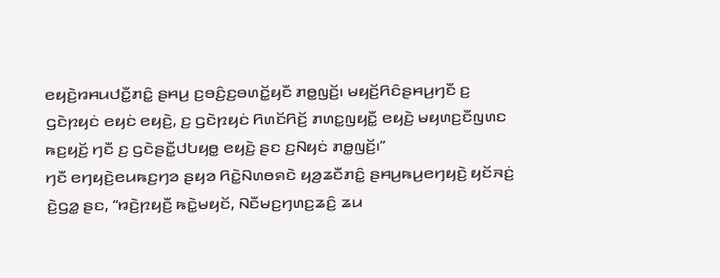ꤕꤟꤢꤧ꤬ꤙꤌꤣꤓꤢꤪ꤭ꤊꤢꤨ꤭ ꤔꤌꤣ꤬ ꤢ꤬ꤋꤢꤨ꤬ꤢ꤬ꤋꤛꤢꤩ꤭ꤟꤢꤪ ꤊꤥ꤭ꤜꤢꤩ꤬꤯ ꤗꤟꤢꤩ꤬ꤖꤢꤨꤔꤌꤣ꤬ꤚꤢꤪ ꤢ꤬ ꤞꤢꤧꤐꤟꤢꤦ ꤕꤟꤢꤦ ꤕꤟꤢꤧ꤬, ꤢ꤬ ꤞꤢꤧꤐꤟꤢꤦ ꤖꤛꤢꤩꤖꤢꤩ꤬ ꤊꤛꤢ꤭ꤜꤟꤢꤪ꤭ ꤕꤟꤢꤧ꤬ ꤗꤟꤛꤢ꤬ꤢꤪꤜꤛꤢ ꤒꤢ꤬ꤟꤢꤩ꤬ ꤚꤢꤪ ꤢ꤬ ꤞꤢꤧꤔꤢꤪ꤭ꤓꤝꤟꤥ꤭ ꤕꤟꤢꤧ꤬ ꤔꤢ ꤢ꤬ꤡꤟꤢꤦ ꤊꤥ꤭ꤜꤢꤩ꤬꤯”
ꤚꤢꤪ ꤕꤚꤟꤢꤧ꤬ꤕꤣꤒꤢ꤬ꤚꤤ ꤔꤟꤤ ꤖꤢꤧ꤭ꤡꤛꤥꤎꤢꤧ ꤟꤤ꤬ꤘꤢꤪꤊꤢꤨ꤭ ꤔꤌꤣ꤬ꤒꤣ꤬ꤕꤚꤟꤢꤧ꤬ ꤟꤢꤩꤏꤢꤦ꤬ ꤢꤧ꤬ꤞꤤ꤭ ꤔꤢ, “ꤙꤢꤧ꤬ꤐꤟꤢꤪ꤬ ꤒꤢꤧ꤭ꤗꤟꤢꤩ, ꤡꤢꤪꤗꤢ꤬ꤚꤛꤢ꤬ꤘꤢꤨ꤬ ꤘꤣ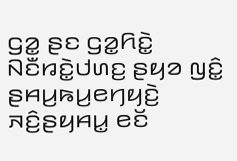ꤞꤤ꤭ ꤔꤢ ꤞꤤ꤭ꤖꤢꤧ꤭ ꤡꤢꤪꤙꤢꤧ꤭ꤓꤛꤢ꤬ ꤔꤟꤤ ꤜꤢꤨ꤭ ꤔꤌꤣ꤬ꤒꤣ꤬ꤕꤚꤟꤢꤧ꤬ ꤏꤢꤨ꤬ꤔꤟꤌꤣ꤭ ꤕꤢꤩ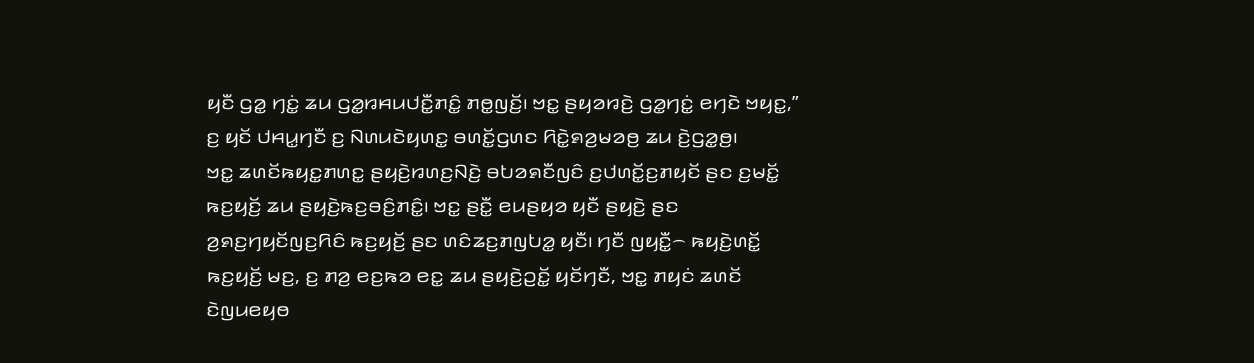ꤟꤢꤪ ꤞꤤ꤭ ꤚꤢꤦ꤭ ꤘꤣ ꤞꤤ꤭ꤙꤌꤣꤓꤢꤪ꤭ꤊꤢꤨ꤭ ꤊꤥ꤭ꤜꤢꤩ꤬꤯ ꤠꤢ꤭ ꤔꤟꤤꤙꤢꤧ꤬ ꤞꤤ꤭ꤚꤢꤦ꤭ ꤕꤚꤢꤧ ꤠꤟꤢ꤭,” ꤢ꤬ ꤟꤢꤩ ꤓꤌꤣ꤭ꤚꤢꤪ ꤢ꤬ ꤡꤛꤣꤢꤧꤟꤛꤢ꤭ ꤋꤛꤢꤩ꤭ꤞꤛꤢ ꤖꤢꤧ꤭ꤎꤤ꤬ꤗꤤꤥ꤬ ꤘꤣ ꤢꤧ꤬ꤞꤤ꤭ꤥ꤬꤯
ꤠꤢ꤭ ꤘꤛꤢꤩꤒꤟꤢ꤭ꤊꤛꤢ꤭ ꤔꤟꤢꤧ꤬ꤙꤛꤢ꤬ꤡꤢꤧ꤬ ꤋꤝꤤꤎꤢꤪꤜꤢꤨ ꤢ꤬ꤓꤛꤢꤩ꤭ꤢ꤬ꤊꤟꤢꤩ ꤔꤢ ꤢ꤬ꤗꤢꤩ꤭ ꤒꤢ꤬ꤟꤢꤩ꤬ ꤘꤣ ꤔꤟꤢꤧ꤬ꤒꤢ꤬ꤋꤢꤨ꤬ꤊꤢꤨ꤭꤯ ꤠꤢ꤭ ꤔꤢꤪ꤭ ꤕꤣꤔꤟꤤ ꤟꤢꤪ ꤔꤟꤢꤧ꤬ ꤔꤢ ꤤ꤬ꤎꤢ꤬ꤚꤟꤢꤩꤜꤢ꤬ꤖꤢꤨ ꤒꤢ꤬ꤟꤢꤩ꤬ ꤔꤢ ꤛꤢꤨꤘꤢ꤬ꤊꤜꤝꤤ꤭ ꤟꤢꤪ꤯ ꤚꤢꤪ ꤜꤟꤢꤪ꤭꤮ ꤒꤟꤢꤧ꤬ꤛꤢꤩ꤭ ꤒꤢ꤬ꤟꤢꤩ꤬ ꤗꤢ꤬, ꤢ꤬ ꤊꤤ꤬ ꤕꤢ꤬ꤒꤤ ꤕꤢ꤭ ꤘꤣ ꤔꤟꤢꤧ꤬ꤑꤢꤩ꤭ ꤟꤢꤩꤚꤢꤪ, ꤠꤢ꤭ ꤊꤟꤢꤦ ꤘꤛꤢꤩ ꤢꤧꤜꤣꤕꤟꤥ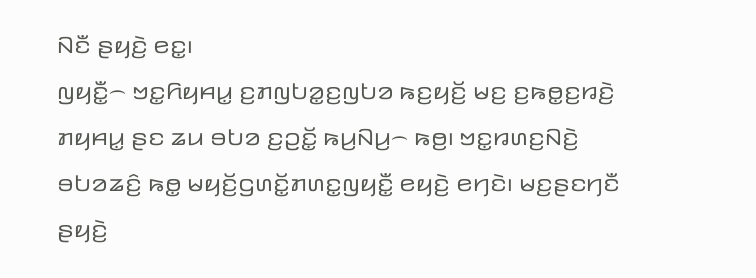ꤡꤢꤪ ꤔꤟꤢꤧ꤬ ꤕꤢ꤭꤯
ꤜꤟꤢꤪ꤭꤮ ꤠꤢ꤭ꤖꤟꤌꤣ꤭ ꤢ꤬ꤊꤜꤝꤤ꤭ꤢ꤬ꤜꤝꤤ ꤒꤢ꤬ꤟꤢꤩ꤬ ꤗꤢ꤬ ꤢ꤬ꤒꤥ꤭ꤢ꤬ꤙꤢꤧ꤬ ꤊꤟꤌꤣ꤭ ꤔꤢ ꤘꤣ ꤋꤝꤤ ꤢ꤬ꤑꤢꤩ꤭ ꤒꤣ꤬ꤡꤣ꤬꤮ ꤒꤥ꤬꤯ ꤠꤢ꤭ꤙꤛꤢ꤬ꤡꤢꤧ꤬ ꤋꤝꤤꤘꤢꤨ꤬ ꤒꤥ꤭ ꤗꤟꤢꤩ꤬ꤞꤛꤢꤩ꤭ꤊꤛꤢ꤭ꤜꤟꤢꤪ꤭ ꤕꤟꤢꤧ꤬ ꤕꤚꤢꤧ꤯ ꤗꤢ꤬ꤔꤢꤚꤢꤪ ꤔꤟꤢꤧ꤬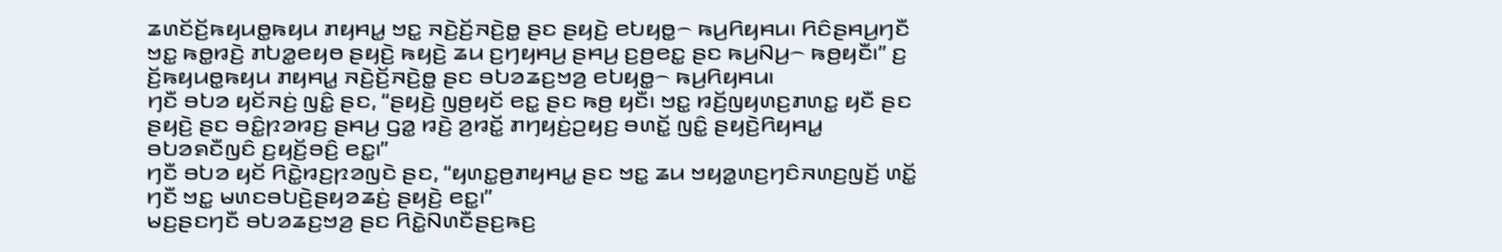ꤘꤛꤢꤩꤢꤩ꤬ꤒꤟꤣꤥ꤭ꤒꤟꤣ ꤊꤟꤌꤣ꤭ ꤠꤢ꤭ ꤏꤢꤧ꤬ꤢꤩ꤬ꤏꤢꤧ꤬ꤥ꤭ ꤔꤢ ꤔꤟꤢꤧ꤬ ꤕꤝꤟꤥ꤭꤮ ꤒꤣ꤬ꤖꤟꤌꤣ꤯ ꤖꤢꤨꤔꤌꤣ꤬ꤚꤢꤪ ꤠꤢ꤭ ꤒꤥ꤭ꤙꤢꤧ꤬ ꤊꤝꤤ꤭ꤕꤟꤥ ꤔꤟꤢꤧ꤬ ꤒꤟꤢꤧ꤬ ꤘꤣ ꤢ꤬ꤚꤟꤌꤣ꤬ ꤔꤌꤣ꤬ ꤢ꤬ꤥ꤬ꤕꤢ꤭ ꤔꤢ ꤒꤣ꤬ꤡꤣ꤬꤮ ꤒꤥ꤬ꤟꤢꤪ꤯” ꤢ꤬ ꤢꤩ꤬ꤒꤟꤣꤥ꤭ꤒꤟꤣ ꤊꤟꤌꤣ꤭ ꤏꤢꤧ꤬ꤢꤩ꤬ꤏꤢꤧ꤬ꤥ꤭ ꤔꤢ ꤋꤝꤤꤘꤢ꤬ꤠꤤ꤬ ꤕꤝꤟꤥ꤭꤮ ꤒꤣ꤬ꤖꤟꤌꤣ꤯
ꤚꤢꤪ ꤋꤝꤤ ꤟꤢꤩꤏꤢꤦ꤬ ꤜꤢꤨ꤭ ꤔꤢ, “ꤔꤟꤢꤧ꤬ ꤜꤥ꤬ꤟꤢꤩ ꤕꤢ꤭ ꤔꤢ ꤒꤥ꤬ ꤟꤢꤪ꤯ ꤠꤢ꤭ ꤙꤢꤩ꤬ꤜꤟꤛꤢ꤬ꤊꤛꤢ꤭ ꤟꤢꤪ ꤔꤢ ꤔꤟꤢꤧ꤬ ꤔꤢ ꤋꤢꤨ꤭ꤐꤤꤙꤢ꤬ ꤔꤌꤣ꤬ ꤞꤤ꤭ ꤙꤢꤧ꤬ ꤤ꤬ꤙꤢꤩ꤭ ꤊꤚꤟꤢꤦ꤬ꤑꤟꤢ꤬ ꤋꤛꤢꤩ꤭ ꤜꤢꤨ꤭ ꤔꤟꤢꤧ꤬ꤖꤟꤌꤣ꤭ ꤋꤝꤤꤎꤢꤪꤜꤢꤨ ꤢ꤬ꤟꤢꤩ꤬ꤋꤢꤨ꤬ ꤕꤢ꤭꤯”
ꤚꤢꤪ ꤋꤝꤤ ꤟꤢꤩ ꤖꤢꤧ꤭ꤙꤢ꤬ꤐꤤꤜꤢꤧ ꤔꤢ, “ꤟꤛꤢ꤭ꤥ꤬ꤊꤟꤌꤣ꤭ ꤔꤢ ꤠꤢ꤭ ꤘꤣ ꤠꤟꤤ꤭ꤛꤢ꤬ꤚꤢꤨꤏꤛꤢ꤬ꤜꤢꤩ꤬ ꤛꤢꤩ꤭ ꤚꤢꤪ ꤠꤢ꤭ ꤗꤛꤢꤋꤝꤢꤧ꤬ꤔꤟꤤꤘꤢꤦ꤬ ꤔꤟꤢꤧ꤬ ꤕꤢ꤭꤯”
ꤗꤢ꤬ꤔꤢꤚꤢꤪ ꤋꤝꤤꤘꤢ꤬ꤠꤤ꤬ ꤔꤢ ꤖꤢꤧ꤭ꤡꤛꤢꤪꤔꤢ꤬ꤒꤢ꤬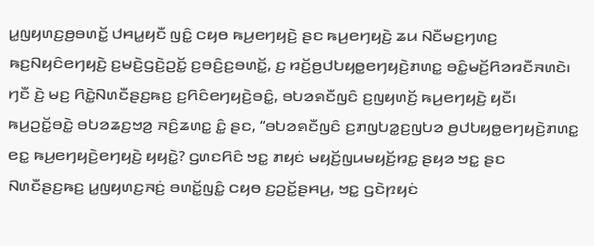ꤣ꤭ꤜꤟꤛꤢ꤬ꤥ꤬ꤋꤛꤢꤩ꤭ ꤓꤌꤣ꤭ꤟꤢꤪ ꤜꤢꤨ꤭ ꤍꤟꤥ ꤒꤣ꤬ꤕꤚꤟꤢꤧ꤬ ꤔꤢ ꤒꤣ꤬ꤕꤚꤟꤢꤧ꤬ ꤘꤣ ꤡꤢꤪꤗꤢ꤬ꤚꤛꤢ꤬ ꤒꤢ꤬ꤡꤟꤢꤨꤕꤚꤟꤢꤧ꤬ ꤢ꤬ꤗꤢꤧ꤬ꤞꤢꤧ꤬ꤑꤢꤩ꤭ ꤢ꤬ꤋꤢꤨ꤬ꤢ꤬ꤋꤛꤢꤩ꤭, ꤢ꤬ ꤙꤢꤩ꤬ꤥ꤬ꤓꤝꤟꤥ꤭ꤕꤚꤟꤢꤧ꤬ꤊꤛꤢ꤭ ꤋꤢꤨ꤭ꤗꤢꤩ꤬ꤖꤤꤙꤢꤪꤏꤛꤢꤧ꤯ ꤚꤢꤪ ꤢꤧ꤬ ꤗꤢ꤬ ꤖꤢꤧ꤭ꤡꤛꤢꤪꤔꤢ꤬ꤒꤢ꤬ ꤢ꤬ꤖꤢꤨꤕꤚꤟꤢꤧ꤬ꤋꤢꤨ꤭, ꤋꤝꤤꤎꤢꤪꤜꤢꤨ ꤢ꤬ꤜꤟꤛꤢꤩ꤬ ꤒꤣ꤬ꤕꤚꤟꤢꤧ꤬ ꤟꤢꤪ꤯
ꤒꤣ꤬ꤑꤢꤩ꤭ꤋꤢꤧ꤭ ꤋꤝꤤꤘꤢ꤬ꤠꤤ꤬ ꤏꤢꤨ꤬ꤘꤛꤢ꤭ ꤢꤨ꤭ ꤔꤢ, “ꤋꤝꤤꤎꤢꤪꤜꤢꤨ ꤢ꤬ꤊꤜꤝꤤ꤭ꤢ꤬ꤜꤝꤤ ꤥ꤬ꤓꤝꤟꤥ꤭ꤕꤚꤟꤢꤧ꤬ꤊꤛꤢ꤭ ꤕꤢ꤭ ꤒꤣ꤬ꤕꤚꤟꤢꤧ꤬ꤕꤚꤟꤢꤧ꤬ ꤟꤟꤢꤧ꤭? ꤞꤛꤢꤖꤢꤨ ꤠꤢ꤭ ꤊꤟꤢꤦ ꤗꤟꤢꤩ꤬ꤜꤣꤗꤟꤢꤩ꤬ꤙꤢ꤭ ꤔꤟꤤ ꤠꤢ꤭ ꤔꤢ ꤡꤛꤢꤪꤔꤢ꤬ꤒꤢ꤬ ꤣ꤭ꤜꤟꤛꤢ꤬ꤏꤢꤦ꤬ ꤋꤛꤢꤩ꤭ꤜꤢꤨ꤭ ꤍꤟꤥ ꤢ꤬ꤑꤢꤩ꤭ꤔꤌꤣ꤬, ꤠꤢ꤭ ꤞꤢꤧꤐꤟꤢꤦ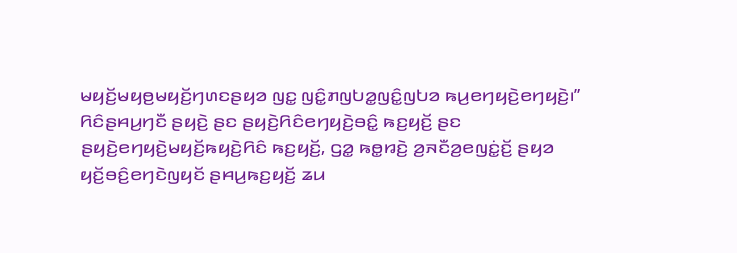ꤗꤟꤢꤩ꤬ꤗꤟꤥ꤬ꤗꤟꤢꤩ꤬ꤚꤛꤢꤔꤟꤤ ꤜꤢ꤭ ꤜꤢꤨ꤭ꤊꤜꤝꤤ꤭ꤜꤢꤨ꤭ꤜꤝꤤ ꤒꤣ꤬ꤕꤚꤟꤢꤧ꤬ꤕꤚꤟꤢꤧ꤬꤯”
ꤖꤢꤨꤔꤌꤣ꤬ꤚꤢꤪ ꤔꤟꤢꤧ꤬ ꤔꤢ ꤔꤟꤢꤧ꤬ꤖꤢꤨꤕꤚꤟꤢꤧ꤬ꤋꤢꤨ꤭ ꤒꤢ꤬ꤟꤢꤩ꤬ ꤔꤢ ꤔꤟꤢꤧ꤬ꤕꤚꤟꤢꤧ꤬ꤗꤟꤢꤩ꤬ꤒꤟꤢꤧ꤬ꤖꤢꤨ ꤒꤢ꤬ꤟꤢꤩ꤬, ꤞꤤ꤭ ꤒꤥ꤭ꤙꤢꤧ꤬ ꤤ꤬ꤏꤢꤪꤤ꤬ꤕꤜꤢꤦ꤭ꤢꤩ꤬ ꤔꤟꤤ ꤟꤢꤩ꤬ꤋꤢꤨ꤬ꤕꤚꤢꤧꤜꤟꤢꤩ ꤔꤌꤣ꤬ꤒꤢ꤬ꤟꤢꤩ꤬ ꤘꤣ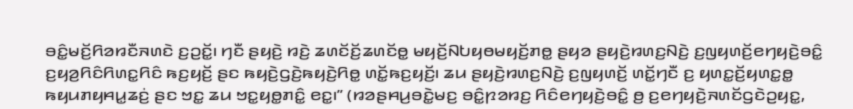ꤋꤢꤨ꤭ꤗꤢꤩ꤬ꤖꤤꤙꤢꤪꤏꤛꤢꤧ ꤢ꤬ꤑꤢꤩ꤭꤯ ꤚꤢꤪ ꤔꤟꤢꤧ꤬ ꤙꤢꤧ꤬ ꤘꤛꤢꤩꤢꤩ꤬ꤘꤛꤢꤩꤥ꤭ ꤗꤟꤢꤩ꤬ꤡꤝꤟꤥꤗꤟꤢꤩ꤬ꤊꤥ꤭ ꤔꤟꤤ ꤔꤟꤢꤧ꤬ꤙꤛꤢ꤬ꤡꤢꤧ꤬ ꤢ꤬ꤜꤟꤛꤢꤩ꤬ꤕꤚꤟꤢꤧ꤬ꤋꤢꤨ꤭ ꤢ꤬ꤟꤤ꤬ꤖꤢꤨꤖꤛꤢ꤭ꤖꤢꤨ ꤒꤢ꤬ꤟꤢꤩ꤬ ꤔꤢ ꤒꤟꤢꤧ꤬ꤞꤢꤧ꤬ꤒꤟꤢꤧ꤬ꤖꤥ꤭ ꤛꤢꤩ꤭ꤒꤢ꤬ꤟꤢꤩ꤬꤯ ꤘꤣ ꤔꤟꤢꤧ꤬ꤙꤛꤢ꤬ꤡꤢꤧ꤬ ꤢ꤬ꤜꤟꤛꤢꤩ꤬ ꤛꤢꤩ꤭ꤚꤢꤪ ꤢ꤬ ꤟꤛꤢ꤭ꤢꤩ꤬ꤟꤛꤢ꤭ꤥ꤭ ꤒꤟꤣꤊꤟꤌꤣ꤭ꤘꤢꤦ꤬ ꤔꤢ ꤠꤢ꤭ ꤘꤣ ꤠꤢ꤭ꤟꤥ꤭ꤊꤢꤨ꤭ ꤕꤢ꤭꤯” (ꤙꤤꤔꤌꤣ꤬ꤋꤢꤧ꤭ꤗꤢ꤬ ꤋꤢꤨ꤭ꤐꤤꤙꤢ꤬ ꤖꤢꤨꤕꤚꤟꤢꤧ꤬ꤋꤢꤨ꤭ ꤥ꤬ ꤢ꤬ꤕꤚꤟꤢꤧ꤬ꤏꤛꤢꤩꤞꤢꤧꤑꤟꤢ꤭,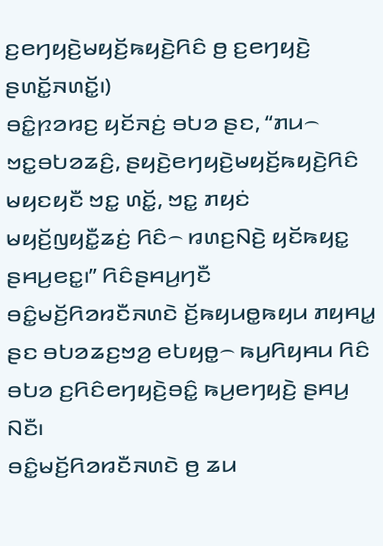ꤢ꤬ꤕꤚꤟꤢꤧ꤬ꤗꤟꤢꤩ꤬ꤒꤟꤢꤧ꤬ꤖꤢꤨ ꤥ꤬ ꤢ꤬ꤕꤚꤟꤢꤧ꤬ ꤔꤛꤢꤩ꤭ꤏꤛꤢꤩ꤭꤯)
ꤋꤢꤨ꤭ꤐꤤꤙꤢ꤬ ꤟꤢꤩꤏꤢꤦ꤬ ꤋꤝꤤ ꤔꤢ, “ꤊꤣ꤮ ꤠꤢ꤭ꤋꤝꤤꤘꤢꤨ꤬, ꤔꤟꤢꤧ꤬ꤕꤚꤟꤢꤧ꤬ꤗꤟꤢꤩ꤬ꤒꤟꤢꤧ꤬ꤖꤢꤨ ꤗꤟꤢꤟꤢꤪ ꤠꤢ꤭ ꤛꤢꤩ꤭, ꤠꤢ꤭ ꤊꤟꤢꤦ ꤗꤟꤢꤩ꤬ꤜꤟꤢꤪ꤭ꤘꤢꤦ꤬ ꤖꤢꤨ꤮ ꤙꤛꤢ꤬ꤡꤢꤧ꤬ ꤟꤢꤩꤒꤟꤢ꤭ ꤔꤌꤣ꤬ꤕꤢ꤭꤯” ꤖꤢꤨꤔꤌꤣ꤬ꤚꤢꤪ ꤋꤢꤨ꤭ꤗꤢꤩ꤬ꤖꤤꤙꤢꤪꤏꤛꤢꤧ ꤢꤩ꤬ꤒꤟꤣꤥ꤭ꤒꤟꤣ ꤊꤟꤌꤣ꤭ ꤔꤢ ꤋꤝꤤꤘꤢ꤬ꤠꤤ꤬ ꤕꤝꤟꤥ꤭꤮ ꤒꤣ꤬ꤖꤟꤌꤣ ꤖꤢꤨ ꤋꤝꤤ ꤢ꤬ꤖꤢꤨꤕꤚꤟꤢꤧ꤬ꤋꤢꤨ꤭ ꤒꤣ꤬ꤕꤚꤟꤢꤧ꤬ ꤔꤌꤣ꤬ ꤡꤢꤪ꤯
ꤋꤢꤨ꤭ꤗꤢꤩ꤬ꤖꤤꤙꤢꤪꤏꤛꤢꤧ ꤥ꤬ ꤘꤣ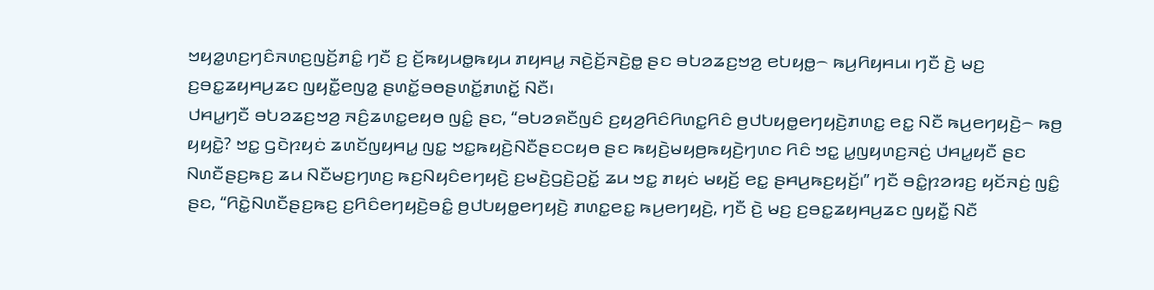ꤠꤟꤤ꤭ꤛꤢ꤬ꤚꤢꤨꤏꤛꤢ꤬ꤜꤢꤩ꤬ꤊꤢꤨ꤭ ꤚꤢꤪ ꤢ꤬ ꤢꤩ꤬ꤒꤟꤣꤥ꤭ꤒꤟꤣ ꤊꤟꤌꤣ꤭ ꤏꤢꤧ꤬ꤢꤩ꤬ꤏꤢꤧ꤬ꤥ꤭ ꤔꤢ ꤋꤝꤤꤘꤢ꤬ꤠꤤ꤬ ꤕꤝꤟꤥ꤭꤮ ꤒꤣ꤬ꤖꤟꤌꤣ꤯ ꤚꤢꤪ ꤢꤧ꤬ ꤗꤢ꤬ ꤢ꤬ꤋꤢ꤭ꤘꤟꤌꤣ꤬ꤘꤢ ꤜꤟꤢꤪ꤭ꤕꤜꤤ꤭ ꤔꤛꤢꤩ꤭ꤋꤥꤔꤛꤢꤩ꤭ꤊꤛꤢꤩ꤭ ꤡꤢꤪ꤯
ꤓꤌꤣ꤭ꤚꤢꤪ ꤋꤝꤤꤘꤢ꤬ꤠꤤ꤬ ꤏꤢꤨ꤬ꤘꤛꤢ꤭ꤕꤟꤥ ꤜꤢꤨ꤭ ꤔꤢ, “ꤋꤝꤤꤎꤢꤪꤜꤢꤨ ꤢ꤬ꤟꤤ꤬ꤖꤢꤨꤖꤛꤢ꤭ꤖꤢꤨ ꤥ꤬ꤓꤝꤟꤥ꤭ꤕꤚꤟꤢꤧ꤬ꤊꤛꤢ꤭ ꤕꤢ꤭ ꤡꤢꤪ ꤒꤣ꤬ꤕꤚꤟꤢꤧ꤬꤮ ꤒꤥ꤬ ꤟꤟꤢꤧ꤭? ꤠꤢ꤭ ꤞꤢꤧꤐꤟꤢꤦ ꤘꤛꤢꤩꤜꤟꤌꤣ꤭ ꤜꤢ꤭ ꤠꤢ꤭ꤒꤟꤢꤧ꤬ꤡꤢꤪꤔꤢꤍꤟꤥ ꤔꤢ ꤒꤟꤢꤧ꤬ꤗꤟꤥ꤬ꤒꤟꤢꤧ꤬ꤚꤛꤢ ꤖꤢꤨ ꤠꤢ꤭ ꤣ꤭ꤜꤟꤛꤢ꤬ꤏꤢꤦ꤬ ꤓꤌꤣ꤭ꤟꤢꤪ ꤔꤢ ꤡꤛꤢꤪꤔꤢ꤬ꤒꤢ꤬ ꤘꤣ ꤡꤢꤪꤗꤢ꤬ꤚꤛꤢ꤬ ꤒꤢ꤬ꤡꤟꤢꤨꤕꤚꤟꤢꤧ꤬ ꤢ꤬ꤗꤢꤧ꤬ꤞꤢꤧ꤬ꤑꤢꤩ꤭ ꤘꤣ ꤠꤢ꤭ ꤊꤟꤢꤦ ꤗꤟꤢꤩ꤬ ꤕꤢ꤭ ꤔꤌꤣ꤬ꤒꤢ꤬ꤟꤢꤩ꤬꤯” ꤚꤢꤪ ꤋꤢꤨ꤭ꤐꤤꤙꤢ꤬ ꤟꤢꤩꤏꤢꤦ꤬ ꤜꤢꤨ꤭ ꤔꤢ, “ꤖꤢꤧ꤭ꤡꤛꤢꤪꤔꤢ꤬ꤒꤢ꤬ ꤢ꤬ꤖꤢꤨꤕꤚꤟꤢꤧ꤬ꤋꤢꤨ꤭ ꤥ꤬ꤓꤝꤟꤥ꤭ꤕꤚꤟꤢꤧ꤬ ꤊꤛꤢ꤭ꤕꤢ꤭ ꤒꤣ꤬ꤕꤚꤟꤢꤧ꤬, ꤚꤢꤪ ꤢꤧ꤬ ꤗꤢ꤬ ꤢ꤬ꤋꤢ꤭ꤘꤟꤌꤣ꤬ꤘꤢ ꤜꤟꤢꤪ꤭ ꤡꤢꤪ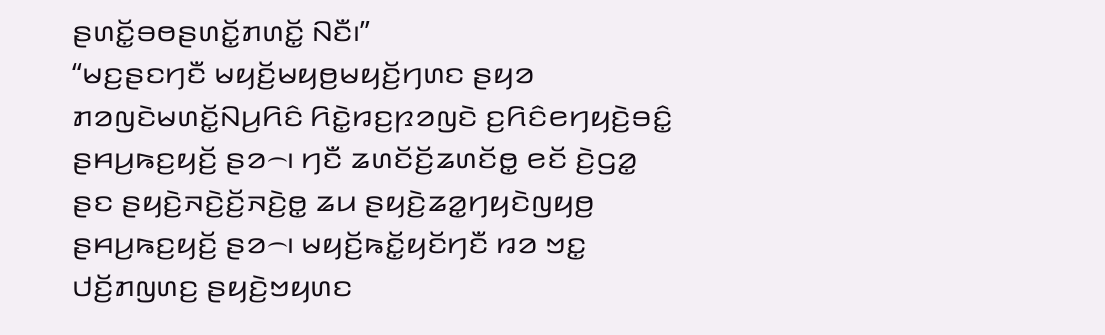ꤔꤛꤢꤩ꤭ꤋꤥꤔꤛꤢꤩ꤭ꤊꤛꤢꤩ꤭ ꤡꤢꤪ꤯”
“ꤗꤢ꤬ꤔꤢꤚꤢꤪ ꤗꤟꤢꤩ꤬ꤗꤟꤥ꤬ꤗꤟꤢꤩ꤬ꤚꤛꤢ ꤔꤟꤤ ꤊꤤꤜꤢꤧꤗꤛꤢꤩ꤭ꤡꤣ꤬ꤖꤢꤨ ꤖꤢꤧ꤭ꤙꤢ꤬ꤐꤤꤜꤢꤧ ꤢ꤬ꤖꤢꤨꤕꤚꤟꤢꤧ꤬ꤋꤢꤨ꤭ ꤔꤌꤣ꤬ꤒꤢ꤬ꤟꤢꤩ꤬ ꤔꤤ꤮꤯ ꤚꤢꤪ ꤘꤛꤢꤩꤢꤩ꤬ꤘꤛꤢꤩꤥ꤭ ꤕꤢꤩ ꤢꤧ꤬ꤞꤤ꤭ ꤔꤢ ꤔꤟꤢꤧ꤬ꤏꤢꤧ꤬ꤢꤩ꤬ꤏꤢꤧ꤬ꤥ꤭ ꤘꤣ ꤔꤟꤢꤧ꤬ꤘꤤ꤭ꤚꤟꤢꤧꤜꤟꤥ꤬ ꤔꤌꤣ꤬ꤒꤢ꤬ꤟꤢꤩ꤬ ꤔꤤ꤮꤯ ꤗꤟꤢꤩ꤬ꤒꤢꤩ꤭ꤟꤢꤩꤚꤢꤪ ꤙꤤ ꤠꤢ꤭ ꤓꤢꤩ꤬ꤊꤜꤛꤢ꤬ ꤔꤟꤢꤧ꤬ꤠꤟꤛꤢ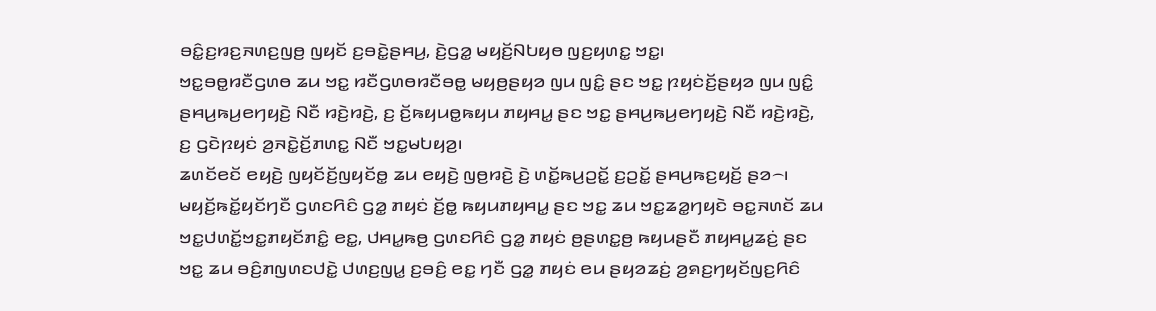ꤋꤢꤨ꤭ꤢ꤬ꤙꤢ꤬ꤏꤛꤢ꤬ꤜꤥ꤬ ꤜꤟꤢꤩ ꤢ꤬ꤋꤢꤧ꤭ꤔꤌꤣ꤬, ꤢꤧ꤬ꤞꤤ꤭ ꤗꤟꤢꤩ꤬ꤡꤝꤟꤥ ꤜꤢ꤬ꤟꤛꤢ꤭ ꤠꤢ꤭꤯
ꤠꤢ꤭ꤋꤥ꤭ꤙꤢꤪꤞꤛꤥ ꤘꤣ ꤠꤢ꤭ ꤙꤢꤪꤞꤛꤥꤙꤢꤪꤋꤥ꤭ ꤗꤟꤥ꤬ꤔꤟꤤ ꤜꤣ ꤜꤢꤨ꤭ ꤔꤢ ꤠꤢ꤭ ꤐꤟꤢꤦꤢꤩ꤬ꤔꤟꤤ ꤜꤣ ꤜꤢꤨ꤭ ꤔꤌꤣ꤬ꤒꤣ꤬ꤕꤚꤟꤢꤧ꤬ ꤡꤢꤪ ꤙꤢꤧ꤬ꤙꤢꤧ꤬, ꤢ꤬ ꤢꤩ꤬ꤒꤟꤣꤥ꤭ꤒꤟꤣ ꤊꤟꤌꤣ꤭ ꤔꤢ ꤠꤢ꤭ ꤔꤌꤣ꤬ꤒꤣ꤬ꤕꤚꤟꤢꤧ꤬ ꤡꤢꤪ ꤙꤢꤧ꤬ꤙꤢꤧ꤬, ꤢ꤬ ꤞꤢꤧꤐꤟꤢꤦ ꤤ꤬ꤏꤢꤧ꤭ꤢꤩ꤬ꤊꤛꤢ꤭ ꤡꤢꤪ ꤠꤢ꤭ꤗꤝꤟꤤ꤬꤯
ꤘꤛꤢꤩꤕꤢꤩ ꤕꤟꤢꤧ꤬ ꤜꤟꤢꤩꤢꤩ꤬ꤜꤟꤢꤩꤥ꤭ ꤘꤣ ꤕꤟꤢꤧ꤬ ꤜꤥ꤬ꤙꤢꤧ꤬ ꤢꤧ꤬ ꤛꤢꤩ꤭ꤒꤣ꤬ꤑꤢꤩ꤭ ꤢ꤬ꤑꤢꤩ꤭ ꤔꤌꤣ꤬ꤒꤢ꤬ꤟꤢꤩ꤬ ꤔꤤ꤮꤯
ꤗꤟꤢꤩ꤬ꤒꤢꤩ꤭ꤟꤢꤩꤚꤢꤪ ꤞꤛꤢꤖꤢꤨ ꤞꤤ꤭ ꤊꤟꤢꤦ ꤢꤩ꤬ꤥ꤭ ꤒꤟꤣꤊꤟꤌꤣ꤭ ꤔꤢ ꤠꤢ꤭ ꤘꤣ ꤠꤢ꤭ꤘꤤ꤭ꤚꤟꤢꤧ ꤋꤢ꤭ꤏꤛꤢꤩ ꤘꤣ ꤠꤢ꤭ꤓꤛꤢꤩ꤭ꤠꤢ꤭ꤊꤟꤢꤩꤊꤢꤨ꤭ ꤕꤢ꤭, ꤓꤌꤣ꤭ꤒꤥ꤬ ꤞꤛꤢꤖꤢꤨ ꤞꤤ꤭ ꤊꤟꤢꤦ ꤥ꤬ꤔꤛꤢ꤭ꤥ꤬ ꤒꤟꤣꤔꤢꤪ ꤊꤟꤌꤣ꤭ꤘꤢꤦ꤬ ꤔꤢ ꤠꤢ꤭ ꤘꤣ ꤋꤢꤨ꤬ꤊꤜꤛꤢꤓꤢꤧ꤭ ꤓꤛꤢ꤬ꤜꤣ꤭ ꤢ꤬ꤋꤢꤨ꤬ ꤕꤢ꤭ ꤚꤢꤪ ꤞꤤ꤭ ꤊꤟꤢꤦ ꤕꤣ ꤔꤟꤤꤘꤢꤦ꤬ ꤤ꤬ꤎꤢ꤬ꤚꤟꤢꤩꤜꤢ꤬ꤖꤢꤨ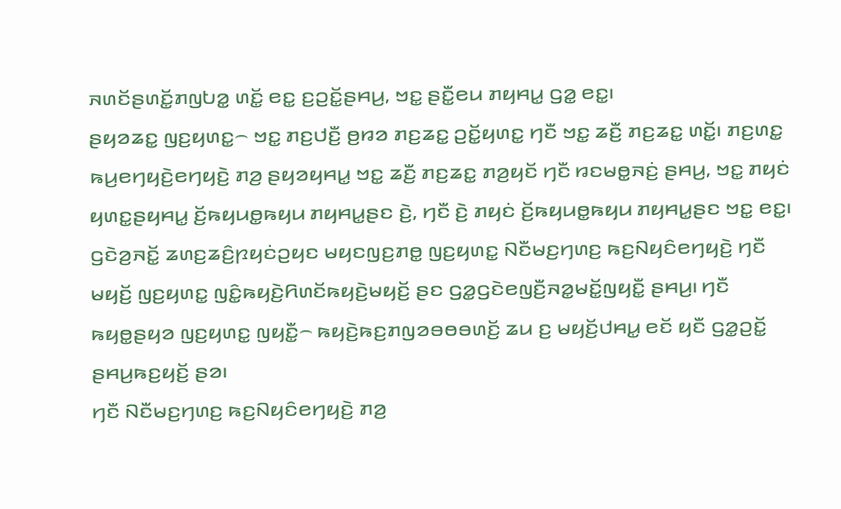ꤏꤛꤢꤩꤔꤛꤢꤩ꤭ꤊꤜꤝꤤ꤭ ꤛꤢꤩ꤭ ꤕꤢ꤭ ꤢ꤬ꤑꤢꤩ꤭ꤔꤌꤣ꤬, ꤠꤢ꤭ ꤔꤢꤪ꤭ꤕꤣ ꤊꤟꤌꤣ꤭ ꤞꤤ꤭ ꤕꤢ꤭꤯
ꤔꤟꤤꤘꤢ꤭ ꤜꤢ꤬ꤟꤛꤢ꤭꤮ ꤠꤢ꤭ ꤊꤢ꤬ꤓꤢꤪ꤬ ꤥ꤬ꤙꤤ ꤊꤢ꤬ꤘꤢ꤭ ꤑꤢꤩ꤭ꤟꤛꤢ꤭ ꤚꤢꤪ ꤠꤢ꤭ ꤘꤢꤪ꤬ ꤊꤢ꤬ꤘꤢ꤭ ꤛꤢꤩ꤭꤯ ꤊꤢ꤬ꤛꤢ꤭ ꤒꤣ꤬ꤕꤚꤟꤢꤧ꤬ꤕꤚꤟꤢꤧ꤬ ꤊꤤ꤬ ꤔꤟꤤꤟꤌꤣ꤭ ꤠꤢ꤭ ꤘꤢꤪ꤬ ꤊꤢ꤬ꤘꤢ꤭ ꤊꤤ꤬ꤟꤢꤩ ꤚꤢꤪ ꤙꤢꤗꤥ꤭ꤏꤢꤦ꤬ ꤔꤌꤣ꤬, ꤠꤢ꤭ ꤊꤟꤢꤦ ꤟꤛꤢ꤭ꤔꤟꤌꤣ꤭ ꤢꤩ꤬ꤒꤟꤣꤥ꤭ꤒꤟꤣ ꤊꤟꤌꤣ꤭ꤔꤢ ꤢꤧ꤬, ꤚꤢꤪ ꤢꤧ꤬ ꤊꤟꤢꤦ ꤢꤩ꤬ꤒꤟꤣꤥ꤭ꤒꤟꤣ ꤊꤟꤌꤣ꤭ꤔꤢ ꤠꤢ꤭ ꤕꤢ꤭꤯
ꤞꤢꤧꤤ꤬ꤏꤢꤩ꤭ ꤘꤛꤢ꤬ꤘꤢꤨ꤬ꤐꤟꤢꤦꤑꤟꤢ ꤗꤟꤢꤜꤢ꤬ꤊꤥ꤭ ꤜꤢ꤬ꤟꤛꤢ꤭ ꤡꤢꤪꤗꤢ꤬ꤚꤛꤢ꤬ ꤒꤢ꤬ꤡꤟꤢꤨꤕꤚꤟꤢꤧ꤬ ꤚꤢꤪ ꤗꤟꤢꤩ꤬ ꤜꤢ꤬ꤟꤛꤢ꤭ ꤜꤢꤨ꤭ꤒꤟꤢꤧ꤬ꤖꤛꤢꤩꤒꤟꤢꤧ꤬ꤗꤟꤢꤩ꤬ ꤔꤢ ꤞꤤ꤭ꤞꤢꤧꤕꤜꤢꤪ꤬ꤏꤤ꤭ꤗꤢꤩ꤭ꤜꤟꤢꤪ꤭ ꤔꤌꤣ꤬꤯ ꤚꤢꤪ ꤒꤟꤥ꤭ꤔꤟꤤ ꤜꤢ꤬ꤟꤛꤢ꤭ ꤜꤟꤢꤪ꤭꤮ ꤒꤟꤢꤧ꤬ꤒꤢ꤬ꤊꤜꤤꤋꤥꤋꤛꤢꤩ꤬ ꤘꤣ ꤢ꤬ ꤗꤟꤢꤩ꤬ꤓꤌꤣ꤭ ꤕꤢꤩ ꤟꤢꤪ ꤞꤤ꤭ꤑꤢꤩ꤭ ꤔꤌꤣ꤬ꤒꤢ꤬ꤟꤢꤩ꤬ ꤔꤤ꤯
ꤚꤢꤪ ꤡꤢꤪꤗꤢ꤬ꤚꤛꤢ꤬ ꤒꤢ꤬ꤡꤟꤢꤨꤕꤚꤟꤢꤧ꤬ ꤊꤤ꤬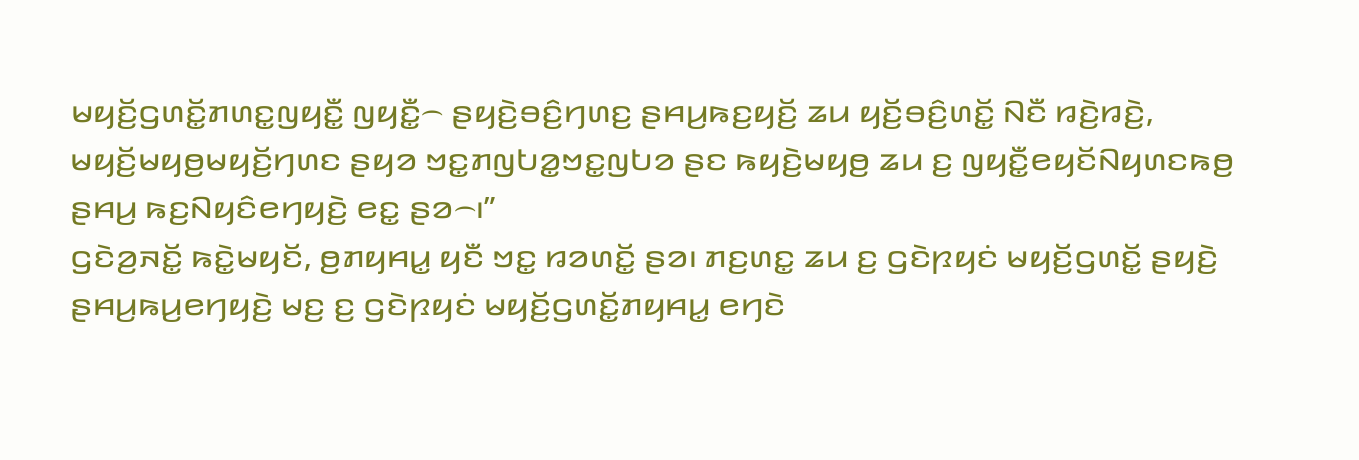ꤗꤟꤢꤩ꤬ꤞꤛꤢꤩ꤭ꤊꤛꤢ꤭ꤜꤟꤢꤪ꤭ ꤜꤟꤢꤪ꤭꤮ ꤔꤟꤢꤧ꤬ꤋꤢꤨ꤬ꤚꤛꤢ꤬ ꤔꤌꤣ꤬ꤒꤢ꤬ꤟꤢꤩ꤬ ꤘꤣ ꤟꤢꤩ꤬ꤋꤢꤨ꤬ꤛꤢꤩ꤭ ꤡꤢꤪ ꤙꤢꤧ꤬ꤙꤢꤧ꤬, ꤗꤟꤢꤩ꤬ꤗꤟꤥ꤬ꤗꤟꤢꤩ꤬ꤚꤛꤢ ꤔꤟꤤ ꤠꤢ꤭ꤊꤜꤝꤤ꤭ꤠꤢ꤭ꤜꤝꤤ ꤔꤢ ꤒꤟꤢꤧ꤬ꤗꤟꤥ꤬ ꤘꤣ ꤢ꤬ ꤜꤟꤢꤪ꤭ꤕꤟꤢꤩꤡꤟꤛꤢꤒꤥ꤬ ꤔꤌꤣ꤬ ꤒꤢ꤬ꤡꤟꤢꤨꤕꤚꤟꤢꤧ꤬ ꤕꤢ꤭ ꤔꤤ꤮꤯”
ꤞꤢꤧꤤ꤬ꤏꤢꤩ꤭ ꤒꤢꤧ꤭ꤗꤟꤢꤩ, ꤥ꤬ꤊꤟꤌꤣ꤭ ꤟꤢꤪ ꤠꤢ꤭ ꤙꤤꤛꤢꤩ꤭ ꤔꤤ꤯ ꤊꤢ꤬ꤛꤢ꤭ ꤘꤣ ꤢ꤬ ꤞꤢꤧꤐꤟꤢꤦ ꤗꤟꤢꤩ꤬ꤞꤛꤢꤩ꤭ ꤔꤟꤢꤧ꤬ ꤔꤌꤣ꤬ꤒꤣ꤬ꤕꤚꤟꤢꤧ꤬ ꤗꤢ꤬ ꤢ꤬ ꤞꤢꤧꤐꤟꤢꤦ ꤗꤟꤢꤩ꤬ꤞꤛꤢꤩ꤭ꤊꤟꤌꤣ꤭ ꤕꤚꤢꤧ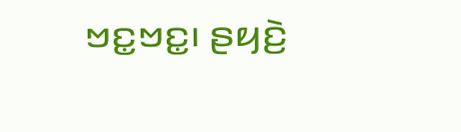ꤠꤢ꤭ꤠꤢ꤭꤯ ꤔꤟꤢꤧ꤬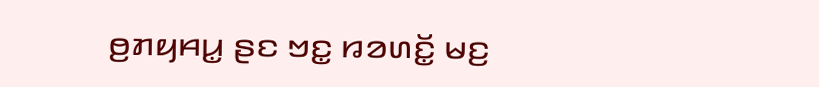ꤥ꤬ꤊꤟꤌꤣ꤭ ꤔꤢ ꤠꤢ꤭ ꤙꤤꤛꤢꤩ꤭ ꤗꤢ꤬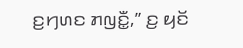ꤢ꤬ꤚꤛꤢ ꤊꤜꤢꤪ꤭,” ꤢ꤬ ꤟꤢꤩ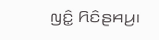ꤜꤢꤨ꤭ ꤖꤢꤨꤔꤌꤣ꤬꤯